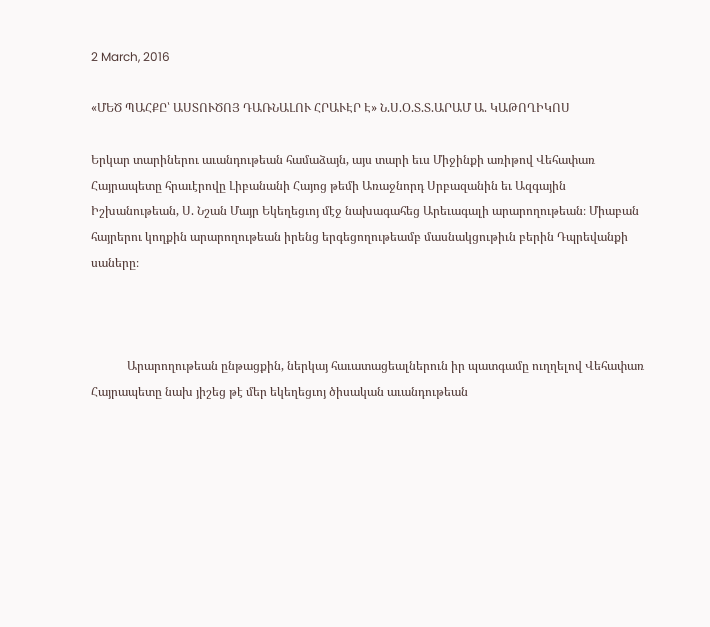2 March, 2016

«ՄԵԾ ՊԱՀՔԸ՝ ԱՍՏՈՒԾՈՅ ԴԱՌՆԱԼՈՒ ՀՐԱՒԷՐ Է» Ն.Ս.Օ.Տ.Տ.ԱՐԱՄ Ա. ԿԱԹՈՂԻԿՈՍ

Երկար տարիներու աւանդութեան համաձայն, այս տարի եւս Միջինքի առիթով Վեհափառ Հայրապետը հրաւէրովը Լիբանանի Հայոց թեմի Առաջնորդ Սրբազանին եւ Ազգային Իշխանութեան, Ս. Նշան Մայր Եկեղեցւոյ մէջ նախագահեց Արեւագալի արարողութեան։ Միաբան հայրերու կողքին արարողութեան իրենց երգեցողութեամբ մասնակցութիւն բերին Դպրեվանքի սաները։



            Արարողութեան ընթացքին, ներկայ հաւատացեալներուն իր պատգամը ուղղելով Վեհափառ Հայրապետը նախ յիշեց թէ մեր եկեղեցւոյ ծիսական աւանդութեան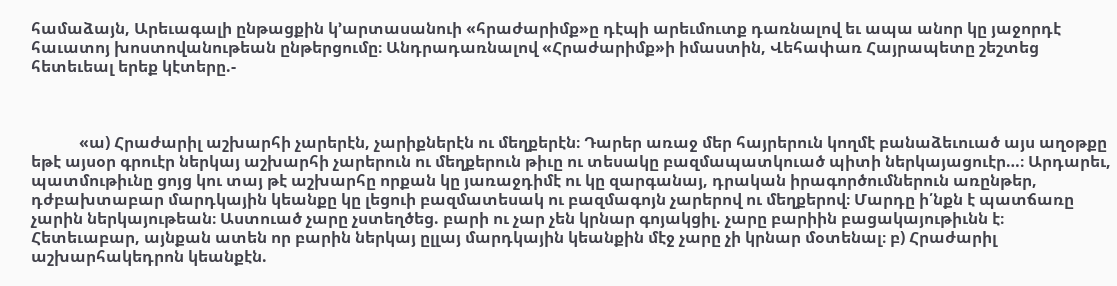համաձայն, Արեւագալի ընթացքին կ’արտասանուի «հրաժարիմք»ը դէպի արեւմուտք դառնալով եւ ապա անոր կը յաջորդէ հաւատոյ խոստովանութեան ընթերցումը։ Անդրադառնալով «Հրաժարիմք»ի իմաստին, Վեհափառ Հայրապետը շեշտեց հետեւեալ երեք կէտերը.-



            «ա) Հրաժարիլ աշխարհի չարերէն, չարիքներէն ու մեղքերէն։ Դարեր առաջ մեր հայրերուն կողմէ բանաձեւուած այս աղօթքը եթէ այսօր գրուէր ներկայ աշխարհի չարերուն ու մեղքերուն թիւը ու տեսակը բազմապատկուած պիտի ներկայացուէր…։ Արդարեւ, պատմութիւնը ցոյց կու տայ թէ աշխարհը որքան կը յառաջդիմէ ու կը զարգանայ, դրական իրագործումներուն առընթեր, դժբախտաբար մարդկային կեանքը կը լեցուի բազմատեսակ ու բազմագոյն չարերով ու մեղքերով։ Մարդը ի՛նքն է պատճառը չարին ներկայութեան։ Աստուած չարը չստեղծեց. բարի ու չար չեն կրնար գոյակցիլ. չարը բարիին բացակայութիւնն է։ Հետեւաբար, այնքան ատեն որ բարին ներկայ ըլլայ մարդկային կեանքին մէջ չարը չի կրնար մօտենալ։ բ) Հրաժարիլ աշխարհակեդրոն կեանքէն.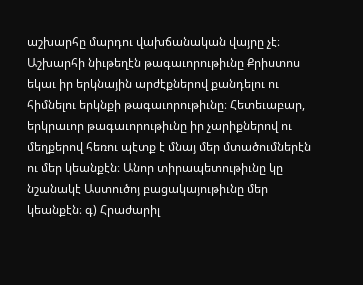աշխարհը մարդու վախճանական վայրը չէ։ Աշխարհի նիւթեղէն թագաւորութիւնը Քրիստոս եկաւ իր երկնային արժէքներով քանդելու ու հիմնելու երկնքի թագաւորութիւնը։ Հետեւաբար, երկրաւոր թագաւորութիւնը իր չարիքներով ու մեղքերով հեռու պէտք է մնայ մեր մտածումներէն ու մեր կեանքէն։ Անոր տիրապետութիւնը կը նշանակէ Աստուծոյ բացակայութիւնը մեր կեանքէն։ գ) Հրաժարիլ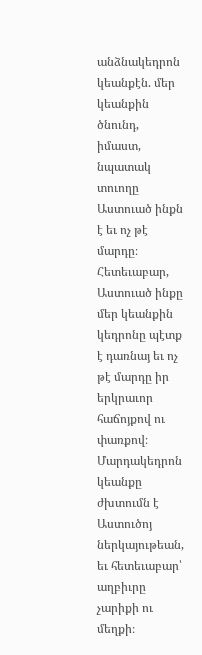անձնակեդրոն կեանքէն. մեր կեանքին ծնունդ, իմաստ, նպատակ տուողը Աստուած ինքն է եւ ոչ թէ մարդը։ Հետեւաբար, Աստուած ինքը մեր կեանքին կեդրոնը պէտք է դառնայ եւ ոչ թէ մարդը իր երկրաւոր հաճոյքով ու փառքով։ Մարդակեդրոն կեանքը ժխտումն է Աստուծոյ ներկայութեան, եւ հետեւաբար՝ աղբիւրը չարիքի ու մեղքի։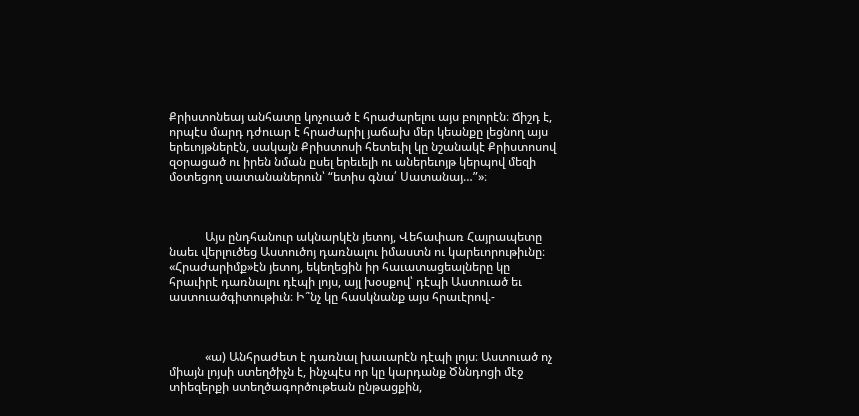Քրիստոնեայ անհատը կոչուած է հրաժարելու այս բոլորէն։ Ճիշդ է, որպէս մարդ դժուար է հրաժարիլ յաճախ մեր կեանքը լեցնող այս երեւոյթներէն, սակայն Քրիստոսի հետեւիլ կը նշանակէ Քրիստոսով զօրացած ու իրեն նման ըսել երեւելի ու աներեւոյթ կերպով մեզի մօտեցող սատանաներուն՝ “ետիս գնա՛ Սատանայ…”»։



            Այս ընդհանուր ակնարկէն յետոյ, Վեհափառ Հայրապետը նաեւ վերլուծեց Աստուծոյ դառնալու իմաստն ու կարեւորութիւնը։ «Հրաժարիմք»էն յետոյ, եկեղեցին իր հաւատացեալները կը հրաւիրէ դառնալու դէպի լոյս, այլ խօսքով՝ դէպի Աստուած եւ աստուածգիտութիւն։ Ի՞նչ կը հասկնանք այս հրաւէրով.-



            «ա) Անհրաժետ է դառնալ խաւարէն դէպի լոյս։ Աստուած ոչ միայն լոյսի ստեղծիչն է, ինչպէս որ կը կարդանք Ծննդոցի մէջ տիեզերքի ստեղծագործութեան ընթացքին,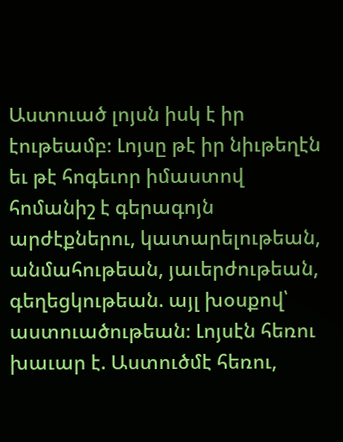Աստուած լոյսն իսկ է իր էութեամբ։ Լոյսը թէ իր նիւթեղէն եւ թէ հոգեւոր իմաստով հոմանիշ է գերագոյն արժէքներու, կատարելութեան, անմահութեան, յաւերժութեան, գեղեցկութեան. այլ խօսքով՝ աստուածութեան։ Լոյսէն հեռու խաւար է. Աստուծմէ հեռու,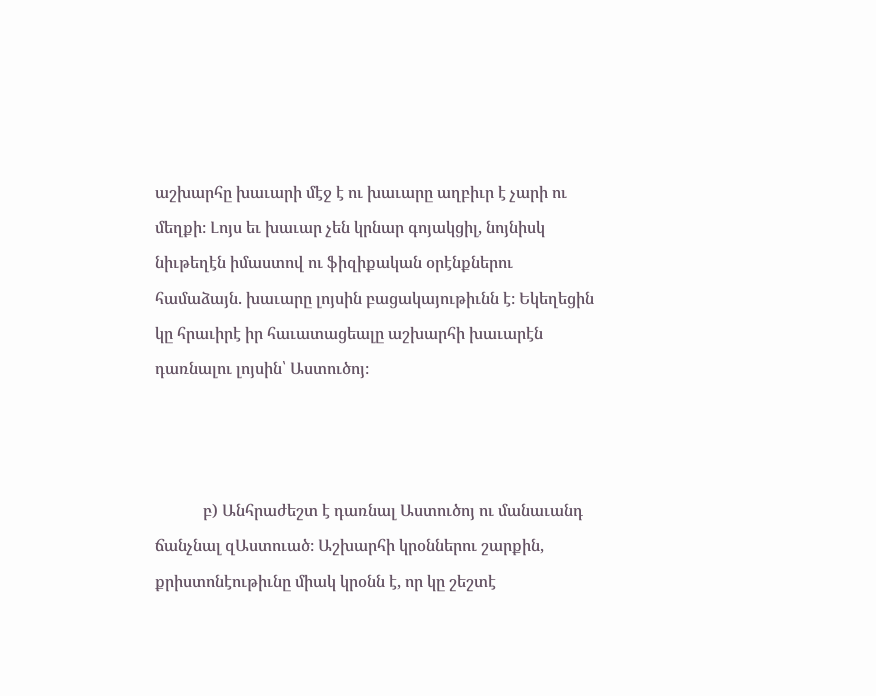աշխարհը խաւարի մէջ է ու խաւարը աղբիւր է չարի ու մեղքի։ Լոյս եւ խաւար չեն կրնար գոյակցիլ, նոյնիսկ նիւթեղէն իմաստով ու ֆիզիքական օրէնքներու համաձայն. խաւարը լոյսին բացակայութիւնն է։ Եկեղեցին կը հրաւիրէ իր հաւատացեալը աշխարհի խաւարէն դառնալու լոյսին՝ Աստուծոյ։



            բ) Անհրաժեշտ է դառնալ Աստուծոյ ու մանաւանդ ճանչնալ զԱստուած։ Աշխարհի կրօններու շարքին, քրիստոնէութիւնը միակ կրօնն է, որ կը շեշտէ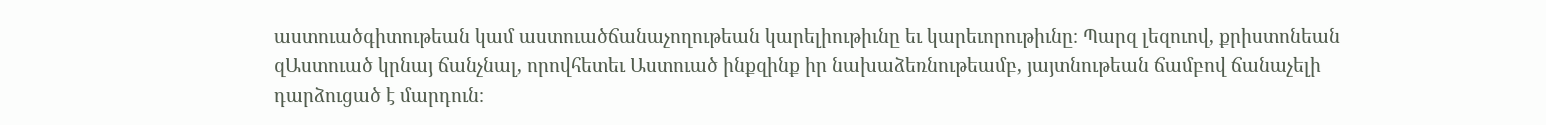աստուածգիտութեան կամ աստուածճանաչողութեան կարելիութիւնը եւ կարեւորութիւնը։ Պարզ լեզուով, քրիստոնեան զԱստուած կրնայ ճանչնալ, որովհետեւ Աստուած ինքզինք իր նախաձեռնութեամբ, յայտնութեան ճամբով ճանաչելի դարձուցած է մարդուն։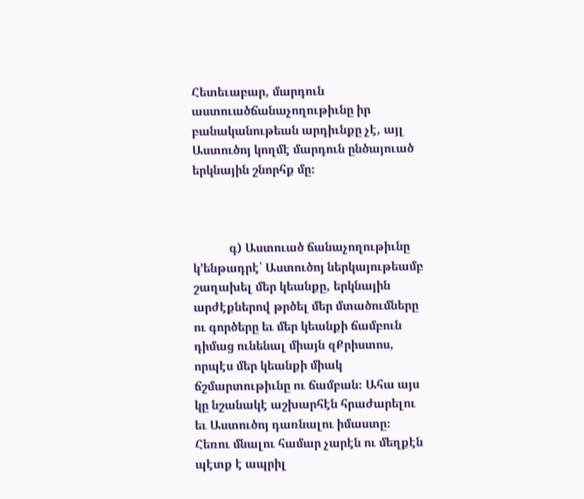Հետեւաբար, մարդուն աստուածճանաչողութիւնը իր բանականութեան արդիւնքը չէ, այլ Աստուծոյ կողմէ մարդուն ընծայուած երկնային շնորհք մը։



            գ) Աստուած ճանաչողութիւնը կ’ենթադրէ՝ Աստուծոյ ներկայութեամբ շաղախել մեր կեանքը, երկնային արժէքներով թրծել մեր մտածումները ու գործերը եւ մեր կեանքի ճամբուն դիմաց ունենալ միայն զՔրիստոս, որպէս մեր կեանքի միակ ճշմարտութիւնը ու ճամբան։ Ահա այս կը նշանակէ աշխարհէն հրաժարելու եւ Աստուծոյ դառնալու իմաստը։ Հեռու մնալու համար չարէն ու մեղքէն պէտք է ապրիլ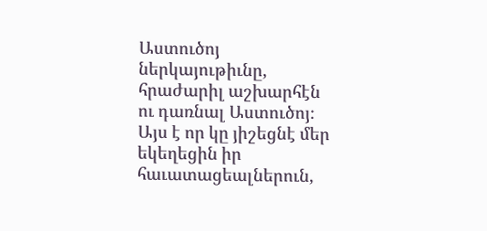Աստուծոյ ներկայութիւնը, հրաժարիլ աշխարհէն ու դառնալ Աստուծոյ։ Այս է որ կը յիշեցնէ մեր եկեղեցին իր հաւատացեալներուն,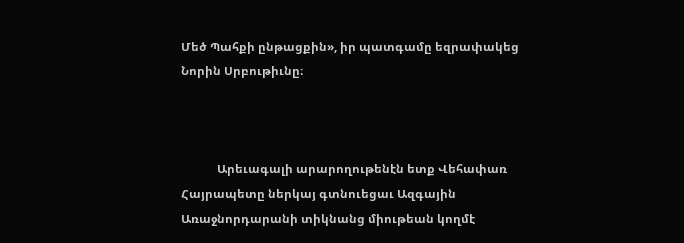Մեծ Պահքի ընթացքին», իր պատգամը եզրափակեց Նորին Սրբութիւնը։



            Արեւագալի արարողութենէն ետք Վեհափառ Հայրապետը ներկայ գտնուեցաւ Ազգային Առաջնորդարանի տիկնանց միութեան կողմէ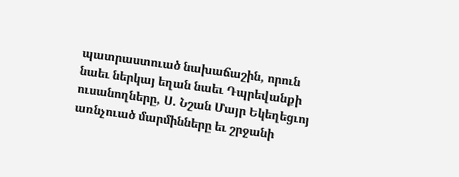պատրաստուած նախաճաշին, որուն նաեւ ներկայ եղան նաեւ Դպրեվանքի ուսանողները, Ս. Նշան Մայր Եկեղեցւոյ առնչուած մարմինները եւ շրջանի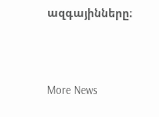ազգայինները։



More News